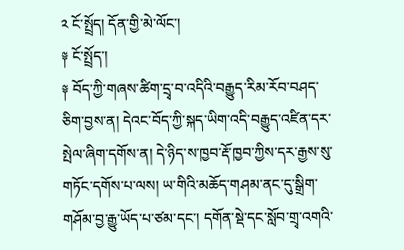༢ ངོ་སྤྲོད། དོན་གྱི་མེ་ལོང་།
༈ ངོ་སྤྲོད་།
༈ བོད་ཀྱི་གཞས་ཚིག་དྲྭ་བ་འདིའི་བརྒྱུད་རིམ་རོབ་བཤད་ཅིག་བྱས་ན། དེའང་བོད་ཀྱི་སྐད་ཡིག་འདི་བརྒྱུད་འཛིན་དར་སྤེལ་ཞིག་དགོས་ན། དེ་ཉིད་ས་ཁྱབ་རྡོ་ཁྱབ་ཀྱིས་དར་རྒྱས་སུ་གཏོང་དགོས་པ་ལས། ཡ་གིའི་མཆོད་གཤམ་ནང་དུ་སྒྲིག་གཤོམ་བྱ་རྒྱུ་ཡོད་པ་ཙམ་དང་། དགོན་སྡེ་དང་སློབ་གྲྭ་འགའི་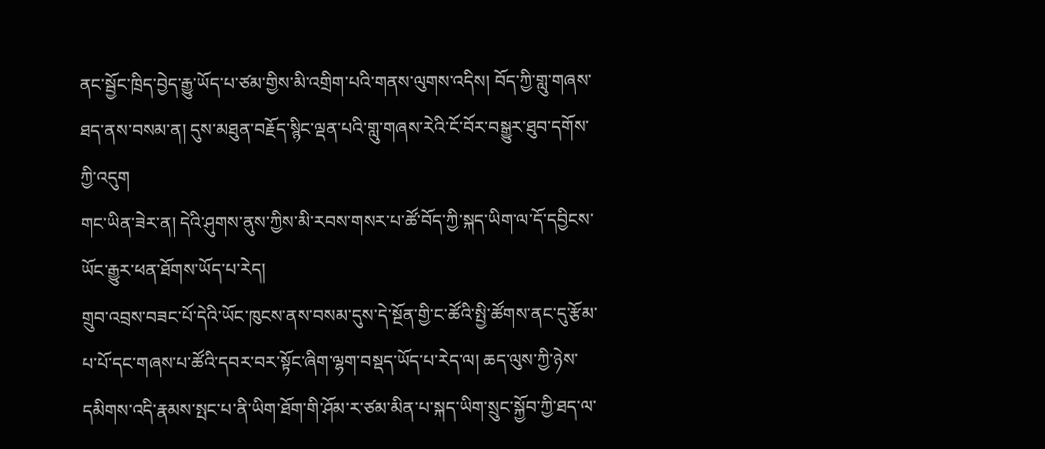ནང་སྦྱོང་ཁྲིད་བྱེད་རྒྱུ་ཡོད་པ་ཙམ་གྱིས་མི་འགྲིག་པའི་གནས་ལུགས་འདིས། བོད་ཀྱི་གླུ་གཞས་ཐད་ནས་བསམ་ན། དུས་མཐུན་བརྗོད་སྙིང་ལྡན་པའི་གླུ་གཞས་རེའི་ངོ་བོར་བསྒྱུར་ཐུབ་དགོས་ཀྱི་འདུག
གང་ཡིན་ཟེར་ན། དེའི་ཤུགས་ནུས་ཀྱིས་མི་རབས་གསར་པ་ཚོ་བོད་ཀྱི་སྐད་ཡིག་ལ་དོ་དབྱིངས་ཡོང་རྒྱུར་ཕན་ཐོགས་ཡོད་པ་རེད།
གྲུབ་འབྲས་བཟང་པོ་དེའི་ཡོང་ཁུངས་ནས་བསམ་དུས་དེ་སྔོན་གྱི་ང་ཚོའི་སྤྱི་ཚོགས་ནང་དུ་རྩོམ་པ་པོ་དང་གཞས་པ་ཚོའི་དབར་བར་སྟོང་ཞིག་ལྷག་བསྡད་ཡོད་པ་རེད་ལ། ཆད་ལུས་ཀྱི་ཉེས་དམིགས་འདི་རྣམས་སྤང་པ་ནི་ཡིག་ཐོག་གི་ཤོམ་ར་ཙམ་མིན་པ་སྐད་ཡིག་སྲུང་སྐྱོབ་ཀྱི་ཐད་ལ་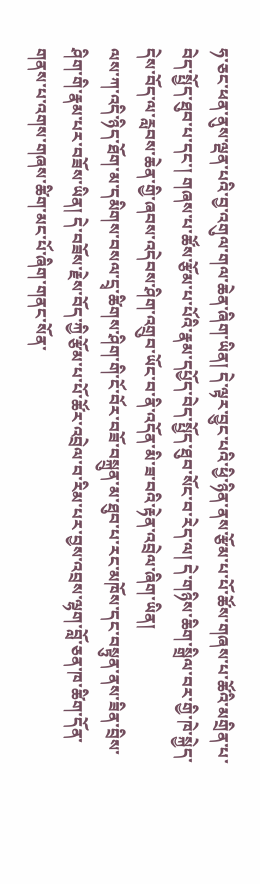ཧ་ཅང་ཕན་ནུས་ལྡན་པའི་བྱ་འགུལ་གལ་ཆེན་ཞིག་ཡིན། དེ་ལྟར་བྱུང་པའི་ཕྱི་ཉིན་ནས་རྩོམ་པ་པོ་ཚོས་གཞས་པ་ཚོའི་མགྲིན་པ་བེད་སྤྱོད་ཐུབ་པ་དང་། གཞས་པ་ཚོས་རྩོམ་པ་པོའི་རྣམ་དཔྱོད་བེད་སྤྱོད་ཐུབ་སོང་བ་རེད་ལ། དེ་གཉིས་ཆིག་སྒྲིལ་བར་གྱི་ཁེ་སྐྱེད་དེས་བོད་ལ་རླབས་ཆེན་གྱི་ཞབས་འདེབས་ཤིག་འགྲུབ་ཡོང་བ་ནི་འདོན་མི་ཟ་བའི་རྟེན་འབྲེལ་ཞིག་ཡིན།
ལས་ཀ་འདི་ཉིད་ཐོག་མ་དམིགས་བསལ་དྲྭ་ཚིགས་ཤིག་གི་ངོ་བོར་བཟོ་བསྐྲུན་མ་ཐུབ་པ་རང་མཁོས་དང་བསྟུན་ནས་ཟིན་བྲིས་ཤིག་གི་རྣམ་པར་བཟོས་ཡིན། དེ་བཟོས་རྗེས་བོད་ཀྱི་རྩོམ་པ་པོ་ཚོར་འབྲེལ་བ་རིམ་པར་བྱས་འབྲས་ལྷག་བློ་ཅན་ཁ་ཚིག་དོན་གནས་པ་འགས་གཞས་ཚིག་མང་པོ་ཞིག་གནང་སོན་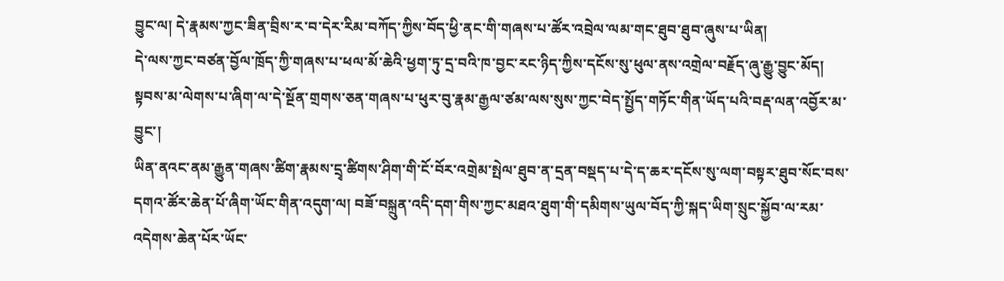བྱུང་ལ། དེ་རྣམས་ཀྱང་ཟིན་བྲིས་ར་བ་དེར་རིམ་བཀོད་ཀྱིས་བོད་ཕྱི་ནང་གི་གཞས་པ་ཚོར་འབྲེལ་ལམ་གང་ཐུབ་ཐུབ་ཞུས་པ་ཡིན།
དེ་ལས་ཀྱང་བཙན་བྱོལ་ཁྲོད་ཀྱི་གཞས་པ་ཕལ་མོ་ཆེའི་ཕྱག་ཏུ་དྲ་བའི་ཁ་བྱང་རང་ཉིད་ཀྱིས་དངོས་སུ་ཕུལ་ནས་འགྲེལ་བརྗོད་ཞུ་རྒྱུ་བྱུང་མོད། སྟབས་མ་ལེགས་པ་ཞིག་ལ་དེ་སྔོན་གྲགས་ཅན་གཞས་པ་ཕུར་བུ་རྣམ་རྒྱལ་ཙམ་ལས་སུས་ཀྱང་བེད་སྤྱོད་གཏོང་གིན་ཡོད་པའི་བརྡ་ལན་འབྱོར་མ་བྱུང་།
ཡིན་ནའང་ནམ་རྒྱུན་གཞས་ཚིག་རྣམས་དྲྭ་ཚིགས་ཤིག་གི་ངོ་བོར་འགྲེམ་སྤེལ་ཐུབ་ན་དྲན་བསྡད་པ་དེ་ད་ཆར་དངོས་སུ་ལག་བསྟར་ཐུབ་སོང་བས་དགའ་ཚོར་ཆེན་པོ་ཞིག་ཡོང་གིན་འདུག་ལ། བཟོ་བསྐྲུན་འདི་དག་གིས་ཀྱང་མཐའ་ཐུག་གི་དམིགས་ཡུལ་བོད་ཀྱི་སྐད་ཡིག་སྲུང་སྐྱོབ་ལ་རམ་འདེགས་ཆེན་པོར་ཡོང་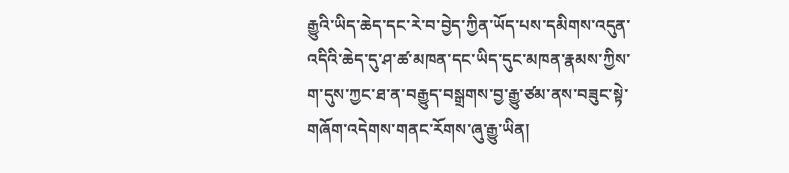རྒྱུའི་ཡིད་ཆེད་དང་རེ་བ་བྱེད་ཀྱིན་ཡོད་པས་དམིགས་འདུན་འདིའི་ཆེད་དུ་ཤ་ཚ་མཁན་དང་ཡིད་དུང་མཁན་རྣམས་ཀྱིས་ག་དུས་ཀྱང་ཐ་ན་བརྒྱུད་བསྒྲགས་བྱ་རྒྱུ་ཙམ་ནས་བཟུང་སྟེ་གཞོག་འདེགས་གནང་རོགས་ཞུ་རྒྱུ་ཡིན།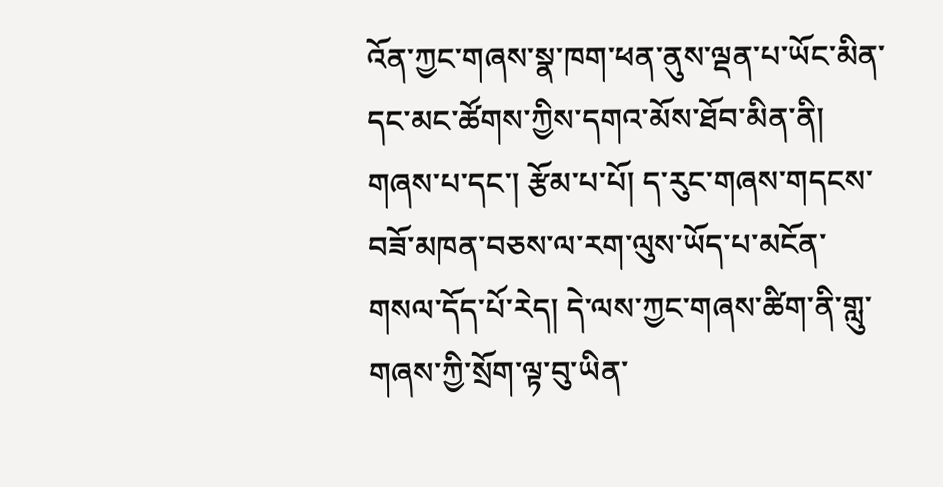འོན་ཀྱང་གཞས་སྣ་ཁག་ཕན་ནུས་ལྡན་པ་ཡོང་མིན་དང་མང་ཚོགས་ཀྱིས་དགའ་མོས་ཐོབ་མིན་ནི། གཞས་པ་དང་། རྩོམ་པ་པོ། ད་རུང་གཞས་གདངས་བཟོ་མཁན་བཅས་ལ་རག་ལུས་ཡོད་པ་མངོན་གསལ་དོད་པོ་རེད། དེ་ལས་ཀྱང་གཞས་ཚིག་ནི་གླུ་གཞས་ཀྱི་སྲོག་ལྟ་བུ་ཡིན་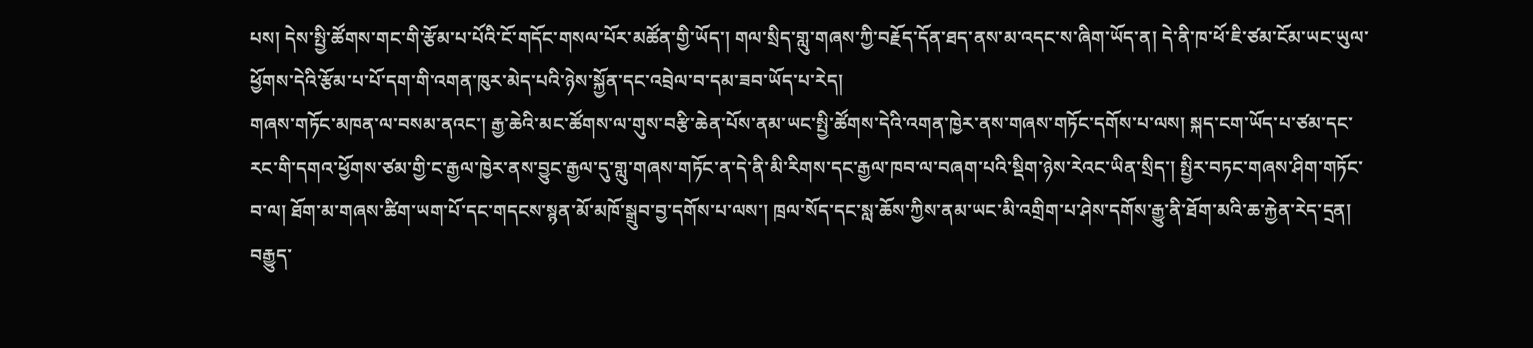པས། དེས་སྤྱི་ཚོགས་གང་གི་རྩོམ་པ་པོའི་ངོ་གདོང་གསལ་པོར་མཚོན་གྱི་ཡོད་། གལ་སྲིད་གླུ་གཞས་ཀྱི་བརྗོད་དོན་ཐད་ནས་མ་འདང་ས་ཞིག་ཡོད་ན། དེ་ནི་ཁ་ཕོ་ཇི་ཙམ་ངོམ་ཡང་ཡུལ་ཕྱོགས་དེའི་རྩོམ་པ་པོ་དག་གི་འགན་ཁུར་མེད་པའི་ཉེས་སྐྱོན་དང་འབྲེལ་བ་དམ་ཟབ་ཡོད་པ་རེད།
གཞས་གཏོང་མཁན་ལ་བསམ་ནའང་། རྒྱ་ཆེའི་མང་ཚོགས་ལ་གུས་བརྩི་ཆེན་པོས་ནམ་ཡང་སྤྱི་ཚོགས་དེའི་འགན་ཁྱེར་ནས་གཞས་གཏོང་དགོས་པ་ལས། སྐད་ངག་ཡོད་པ་ཙམ་དང་རང་གི་དགའ་ཕྱོགས་ཙམ་གྱི་ང་རྒྱལ་ཁྱེར་ནས་བྱུང་རྒྱལ་དུ་གླུ་གཞས་གཏོང་ན་དེ་ནི་མི་རིགས་དང་རྒྱལ་ཁབ་ལ་བཞག་པའི་སྡིག་ཉེས་རེའང་ཡིན་སྲིད་། སྤྱིར་བཏང་གཞས་ཤིག་གཏོང་བ་ལ། ཐོག་མ་གཞས་ཚིག་ཡག་པོ་དང་གདངས་སྙན་མོ་མཁོ་སྒྲུབ་བྱ་དགོས་པ་ལས་། ཁྲལ་སོད་དང་སླ་ཆོས་ཀྱིས་ནམ་ཡང་མི་འགྲིག་པ་ཤེས་དགོས་རྒྱུ་ནི་ཐོག་མའི་ཆ་རྐྱེན་རེད་དྲན།
བརྒྱུད་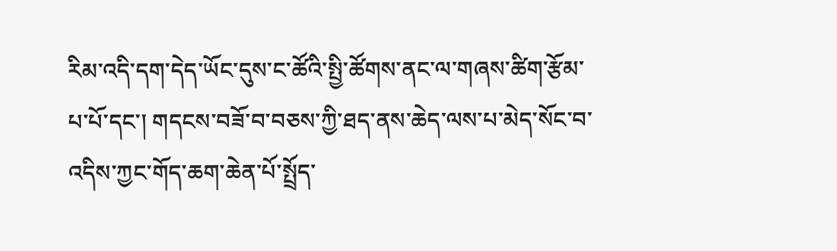རིམ་འདི་དག་དེད་ཡོང་དུས་ང་ཚོའི་སྤྱི་ཚོགས་ནང་ལ་གཞས་ཚིག་རྩོམ་པ་པོ་དང་། གདངས་བཟོ་བ་བཅས་ཀྱི་ཐད་ནས་ཆེད་ལས་པ་མེད་སོང་བ་འདིས་ཀྱང་གོད་ཆག་ཆེན་པོ་སྤྲོད་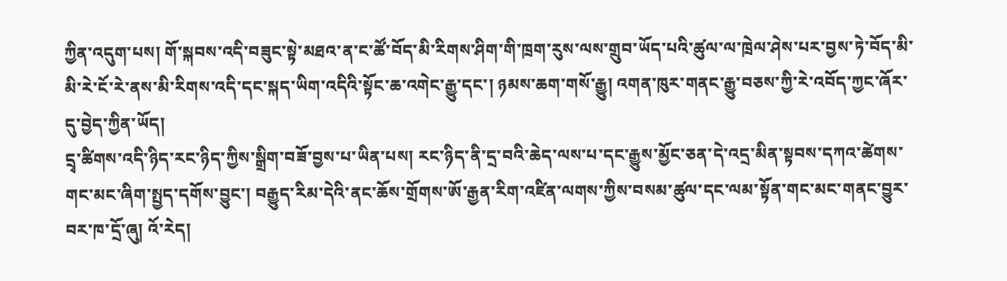ཀྱིན་འདུག་པས། གོ་སྐབས་འདི་བཟུང་སྟེ་མཐའ་ན་ང་ཚོ་བོད་མི་རིགས་ཤིག་གི་ཁྲག་རུས་ལས་གྲུབ་ཡོད་པའི་ཚུལ་ལ་ཁྲེལ་ཤེས་པར་བྱས་ཏེ་བོད་མི་མི་རེ་ངོ་རེ་ནས་མི་རིགས་འདི་དང་སྐད་ཡིག་འདིའི་སྟོང་ཆ་འགེང་རྒྱུ་དང་། ཉམས་ཆག་གསོ་རྒྱུ། འགན་ཁུར་གནང་རྒྱུ་བཅས་ཀྱི་རེ་འབོད་ཀྱང་ཞོར་དུ་བྱེད་ཀྱིན་ཡོད།
དྲྭ་ཚིགས་འདི་ཉིད་རང་ཉིད་ཀྱིས་སྒྲིག་བཟོ་བྱས་པ་ཡིན་པས། རང་ཉིད་ནི་དྲ་བའི་ཆེད་ལས་པ་དང་རྒྱུས་མྱོང་ཅན་དེ་འདྲ་མིན་སྟབས་དཀའ་ཚེགས་གང་མང་ཞིག་སྤྱད་དགོས་བྱུང་། བརྒྱུད་རིམ་དེའི་ནང་ཆོས་གྲོགས་ཨོ་རྒྱན་རིག་འཛིན་ལགས་ཀྱིས་བསམ་ཚུལ་དང་ལམ་སྟོན་གང་མང་གནང་བྱུར་བར་ཁ་དྲོ་ཞུ། འོ་རེད།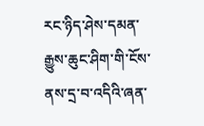རང་ཉིད་ཤེས་དམན་རྒྱུས་ཆུང་ཤིག་གི་ངོས་ནས་དྲ་བ་འདིའི་ཞན་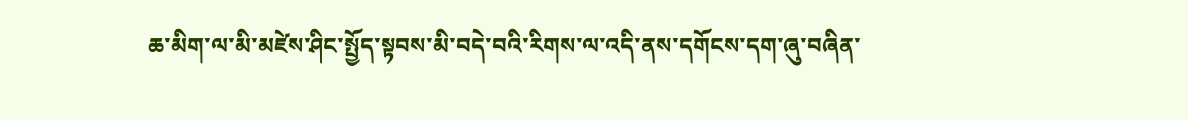ཆ་མིག་ལ་མི་མཛེས་ཤིང་སྤྱོད་སྟབས་མི་བདེ་བའི་རིགས་ལ་འདི་ནས་དགོངས་དག་ཞུ་བཞིན་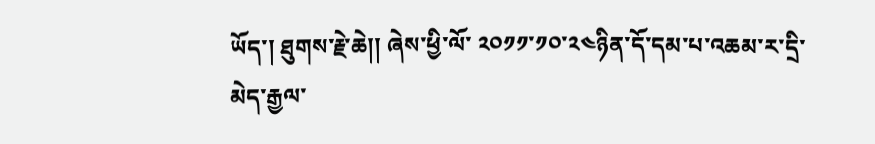ཡོད་། ཐུགས་རྗེ་ཆེ།། ཞེས་ཕྱི་ལོ་ ༢༠༡༡་༡༠་༢༤ཉིན་དོ་དམ་པ་འཆམ་ར་དྲི་མེད་རྒྱལ་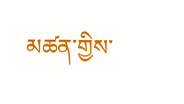མཚན་གྱིས་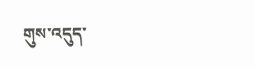གུས་འདུད་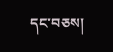དང་བཅས།